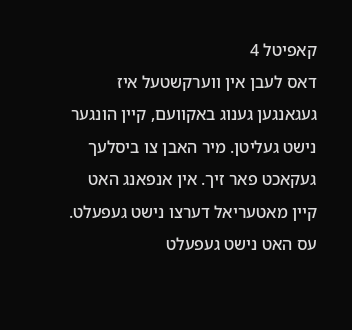קאפיטל 4
דאס לעבן אין ווערקשטעל איז געגאנגען גענוג באקוועם, קיין הונגער נישט געליטן. מיר האבן צו ביסלעך געקאכט פאר זיך. אין אנפאנג האט קיין מאטעריאל דערצו נישט געפעלט. עס האט נישט געפעלט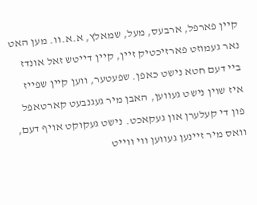קיין פארפל, ארבעס, מעל, שמאלץ, א.א.וו. מען האט נאר געמוזט פארזיכטיק זיין, קיין דייטש זאל אונדז ביי דעם חטא נישט כאפן. שפעטער, ווען קיין שפייז איז שוין נישט געווען, האבן מיר געגנבעט קארטאפל פון די קעלערן און געקאכט. נישט געקוקט אויף דעם, וואס מיר זיינען געווען ווי ווייט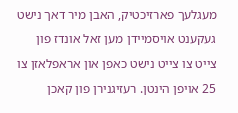מעגלעך פארזיכטיק, האבן מיר דאך נישט געקענט אויסמיידן מען זאל אונדז פון צייט צו צייט נישט כאפן און אראפלאזן צו 25 אויפן הינטן. רעזיגנירן פון קאכן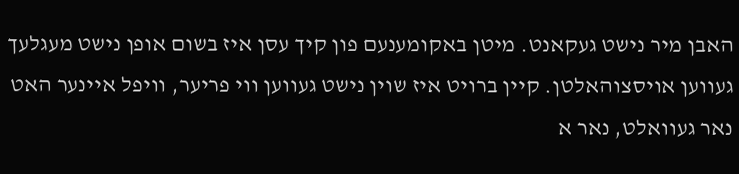האבן מיר נישט געקאנט. מיטן באקומענעם פון קיך עסן איז בשום אופן נישט מעגלעך געווען אויסצוהאלטן. קיין ברויט איז שוין נישט געווען ווי פריער, וויפל איינער האט נאר געוואלט, נאר א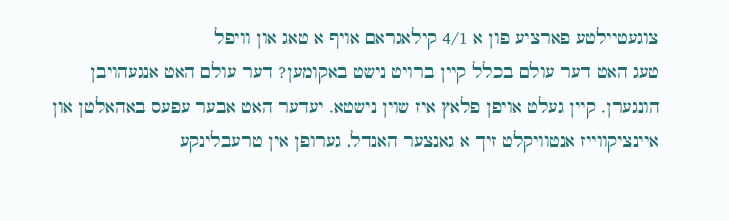צוגעטיילטע פארציע פון א 4/1 קילאגראם אויף א טאג און וויפל
טעג האט דער עולם בכלל קיין ברויט נישט באקומען? דער עולם האט אנגעהויבן הונגערן. קיין געלט אויפן פלאץ איז שוין נישטא. יעדער האט אבער עפעס באהאלטן און איינציקווייז אנטוויקלט זיך א גאנצער האנדל, גערופן אין טרעבלינקע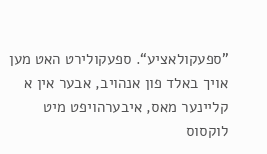”ספעקולאציע“. ספעקולירט האט מען אויך באלד פון אנהויב, אבער אין א קליינער מאס, איבערהויפט מיט לוקסוס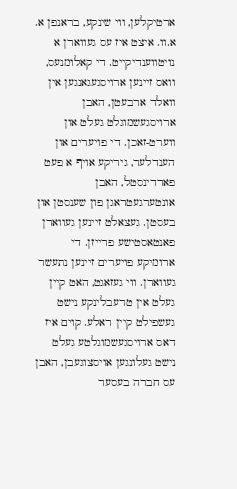ארטיקלען, ווי שינקע, בראנפן א. א.וו. איצט איז עס געווארן א נויטווענדיקייט. די קאלומנעס, וואס זיינען ארויסגעגאנגען אין וואלד ארבעטן, האבן ארויסגעשמוגלט געלט און ווערט-זאכן. די פויערים און הענדלער, גיריקע אויף א פעט פארדינסטל, האבן אונטערגעטראגן פון שענסטן און בעסטן. געצאלט זיינען געווארן פאנטאסטישע פרייזן. די ארומיקע פויערים זיינען נתעשר געווארן. ווי געזאגט, האט קיין געלט אין טרעבלינקע נישט געשפילט קיין ראלע. קוים איז דאס ארויסגעשמוגלטע געלט נישט געלונגען אויסצוגעבן, האבן עס חברה בעסער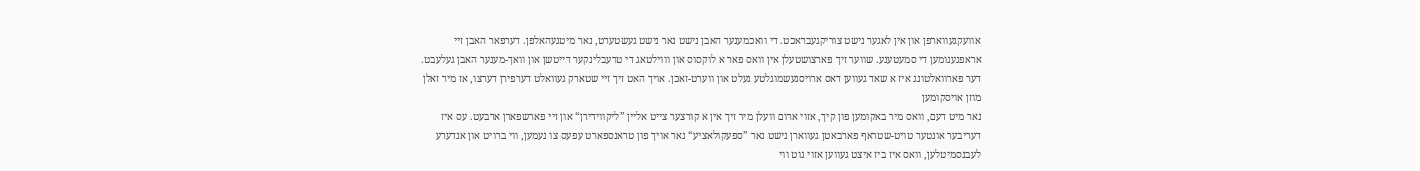אוועקגעווארפן און אין לאגער נישט צוריקגעבראכט. די וואכמענער האבן נישט נאר נישט געשטערט, נאר מיטגעהאלפן. דערפאר האבן זיי אראפגענומען די סמעטענע. שווער זיך פארצושטעלן אין וואס פאר א לוקסוס און וווילטאג די טרעבלינקער דייטשן און וואך-מענער האבן געלעבט.
דער פארוואלטונג איז א שאד געווען דאס ארויסגעשמוגלטע געלט און ווערט-זאכן. אויך האט זיך זיי שטארק געוואלט דערפירן דערצו, אז מיר זאלן מוזן אויסקומען
נאר מיט דעם, וואס מיר באקומען פון קיך, אזוי ארום וועלן מיר זיך אין א קורצער צייט אליין ”ליקווידירן“ און זיי פארשפארן ארבעט. עס איז דעריבער אונטער טויט-שטראף פארבאטן געווארן נישט נאר ”ספעקולאציע“ נאר אויך פון טראנספארט עפעס צו נעמען, ווי ברויט און אנדערע לעבנסמיטלען, וואס איז ביז איצט געווען אזוי גוט ווי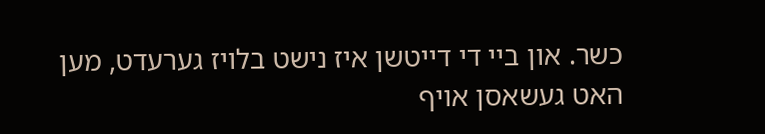כשר. און ביי די דייטשן איז נישט בלויז גערעדט, מען האט געשאסן אויף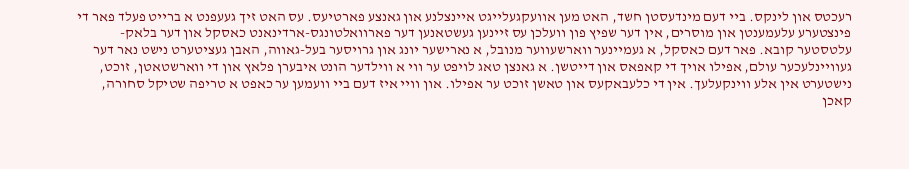רעכטס און לינקס. ביי דעם מינדעסטן חשד, האט מען אוועקגעלייגט איינצלנע און גאנצע פארטיעס. עס האט זיך געעפנט א ברייט פעלד פאר די פינצטערע עלעמענטן און מוסרים, אין דער שפיץ פון וועלכן עס זיינען געשטאנען דער פארוואלטונגס-ארדינאנט כאסקל און דער בלאק-עלטסטער קובא. פאר דעם כאסקל, א געמיינער ווארשעווער מנובל, א נארישער יונג און גרויסער בעל-גאווה, האבן געציטערט נישט נאר דער געוויינלעכער עולם, אפילו אויך די קאפאס און דייטשן. א גאנצן טאג לויפט ער ווי א ווילדער הונט איבערן פלאץ און די ווארשטאטן, זוכט, נישטערט אין אלע ווינקעלעך. אין די כלעבאקעס און טאשן זוכט ער אפילו. און וויי איז דעם ביי וועמען ער כאפט א טריפה שטיקל סחורה, קאכן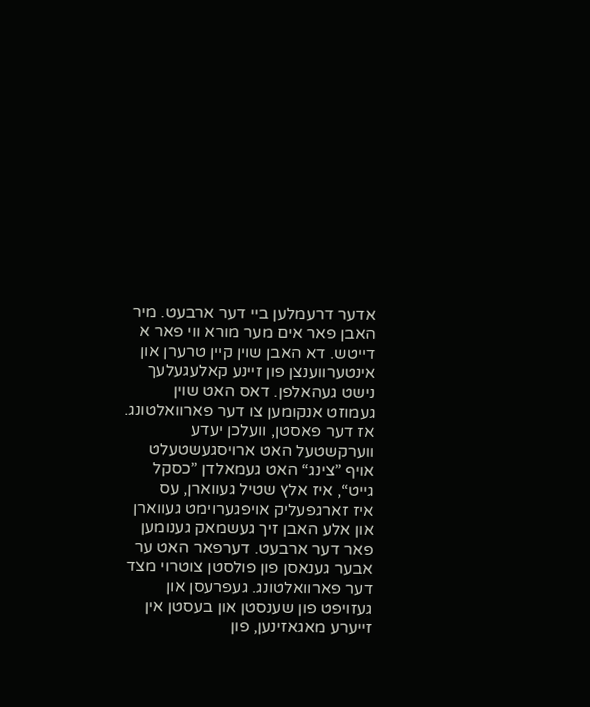אדער דרעמלען ביי דער ארבעט. מיר האבן פאר אים מער מורא ווי פאר א דייטש. דא האבן שוין קיין טרערן און אינטערווענצן פון זיינע קאלעגעלעך נישט געהאלפן. דאס האט שוין געמוזט אנקומען צו דער פארוואלטונג. אז דער פאסטן, וועלכן יעדע ווערקשטעל האט ארויסגעשטעלט אויף ”צינג“ האט געמאלדן ”כסקל גייט“, איז אלץ שטיל געווארן, עס
איז זארגפעליק אויפגערוימט געווארן און אלע האבן זיך געשמאק גענומען פאר דער ארבעט. דערפאר האט ער אבער גענאסן פון פולסטן צוטרוי מצד דער פארוואלטונג. געפרעסן און געזויפט פון שענסטן און בעסטן אין זייערע מאגאזינען, פון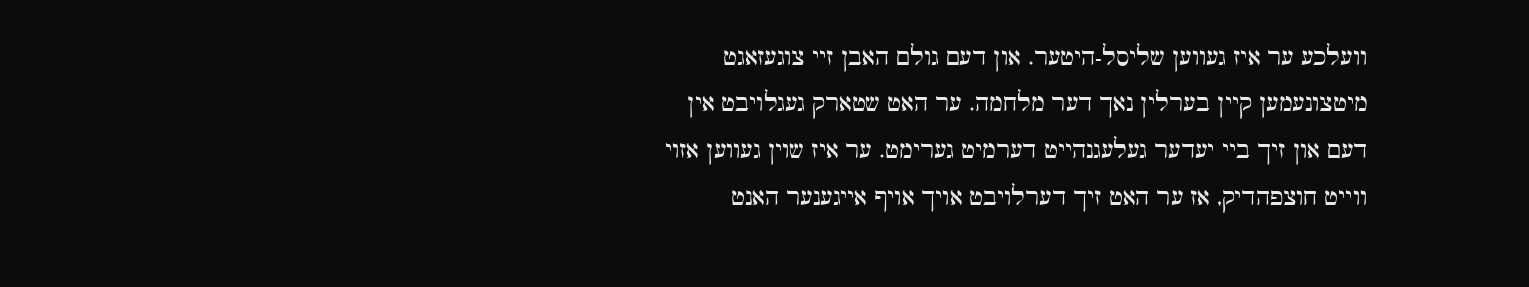וועלכע ער איז געווען שליסל-היטער. און דעם גולם האבן זיי צוגעזאגט מיטצונעמען קיין בערלין נאך דער מלחמה. ער האט שטארק געגלויבט אין דעם און זיך ביי יעדער געלעגנהייט דערמיט גערימט. ער איז שוין געווען אזוי ווייט חוצפהדיק, אז ער האט זיך דערלויבט אויך אויף אייגענער האנט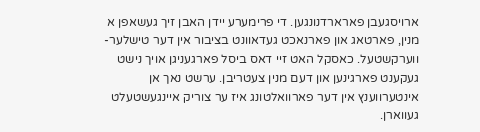ארויסגעבן פארארדנונגען. די פרימערע יידן האבן זיך געשאפן א מנין, פארטאג און פארנאכט געדאוונט בציבור אין דער טישלער-ווערקשטעל. כאסקל האט זיי דאס ביסל פארגעניגן אויך נישט געקענט פארגינען און דעם מנין צעטריבן. ערשט נאך אן אינטערווענץ אין דער פארוואלטונג איז ער צוריק איינגעשטעלט געווארן.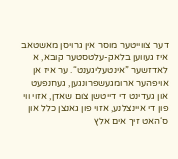דער צווייטער מוסר אין גרויסן מאשטאב איז געווען בלאק-עלטסטער קובא, א לאדזשער ”אינטעליגענט“. ער איז אן אויפהער ארומגעשפרונגען, געחנפעט און געדינט די דייטשן צום שאדן, אזוי ווי פון די איינצלנע, אזוי פון גאנצן כלל און ס‘האט זיך אים אלץ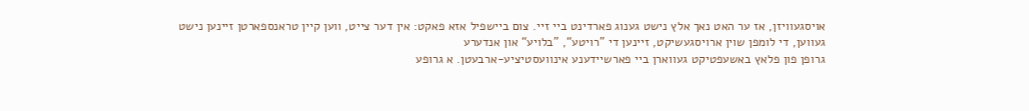אויסגעוויזן, אז ער האט נאך אלץ נישט גענוג פארדינט ביי זיי. צום ביישפיל אזא פאקט: אין דער צייט, ווען קיין טראנספארטן זיינען נישט געווען, די לומפן שוין ארויסגעשיקט, זיינען די ”רויטע“, ”בלויע“ און אנדערע
גרופן פון פלאץ באשעפטיקט געווארן ביי פארשיידענע אינוועסטיציע-ארבעטן. א גרופע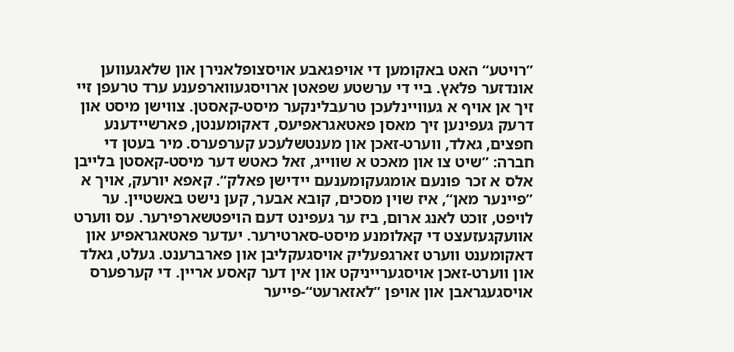”רויטע“ האט באקומען די אויפגאבע אויסצופלאנירן און שלאגעווען אונדזער פלאץ. ביי די ערשטע שפאטן ארויסגעווארפענע ערד טרעפן זיי זיך אן אויף א געוויינלעכן טרעבלינקער מיסט-קאסטן. צווישן מיסט און דרעק געפינען זיך מאסן פאטאגראפיעס, דאקומענטן, פארשיידענע חפצים, גאלד, ווערט-זאכן און מענטשלעכע קערפערס. מיר בעטן די חברה: ”שיט צו און מאכט א שווייג, זאל כאטש דער מיסט-קאסטן בלייבן אלס א זכר פונעם אומגעקומענעם יידישן פאלק“. קאפא יורעק, אויך א ”פיינער מאן“, איז שוין מסכים, קובא אבער, קען נישט באשטיין. ער לויפט, זוכט לאנג ארום, ביז ער געפינט דעם הויפטשארפירער. עס ווערט אוועקגעזעצט די קאלומנע מיסט-סארטירער. יעדער פאטאגראפיע און דאקומענט ווערט זארגפעליק אויסגעקליבן און פארברענט. געלט, גאלד און ווערט-זאכן אויסגערייניקט און אין דער קאסע אריין. די קערפערס אויסגעגראבן און אויפן ”לאזארעט“-פייער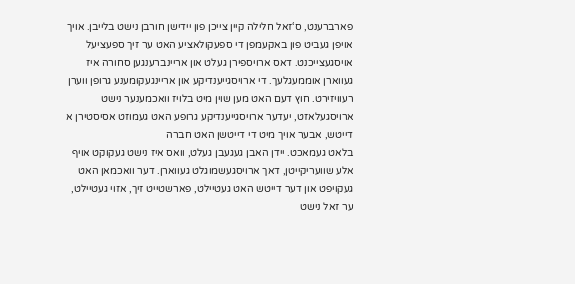פארברענט, ס‘זאל חלילה קיין צייכן פון יידישן חורבן נישט בלייבן. אויך אויפן געביט פון באקעמפן די ספעקולאציע האט ער זיך ספעציעל אויסגעצייכנט. דאס ארויספירן געלט און אריינברענגען סחורה איז געווארן אוממעגלעך. די ארויסגייענדיקע און אריינגעקומענע גרופן ווערן רעוויזירט. חוץ דעם האט מען שוין מיט בלויז וואכמענער נישט ארויסגעלאזט, יעדער ארויסגייענדיקע גרופע האט געמוזט אסיסטירן א דייטש, אבער אויך מיט די דייטשן האט חברה
בלאט געמאכט. יידן האבן געגעבן געלט, וואס איז נישט געקוקט אויף אלע שוועריקייטן, דאך ארויסגעשמוגלט געווארן. דער וואכמאן האט געקויפט און דער דייטש האט געטיילט, פארשטייט זיך, אזוי געטיילט, ער זאל נישט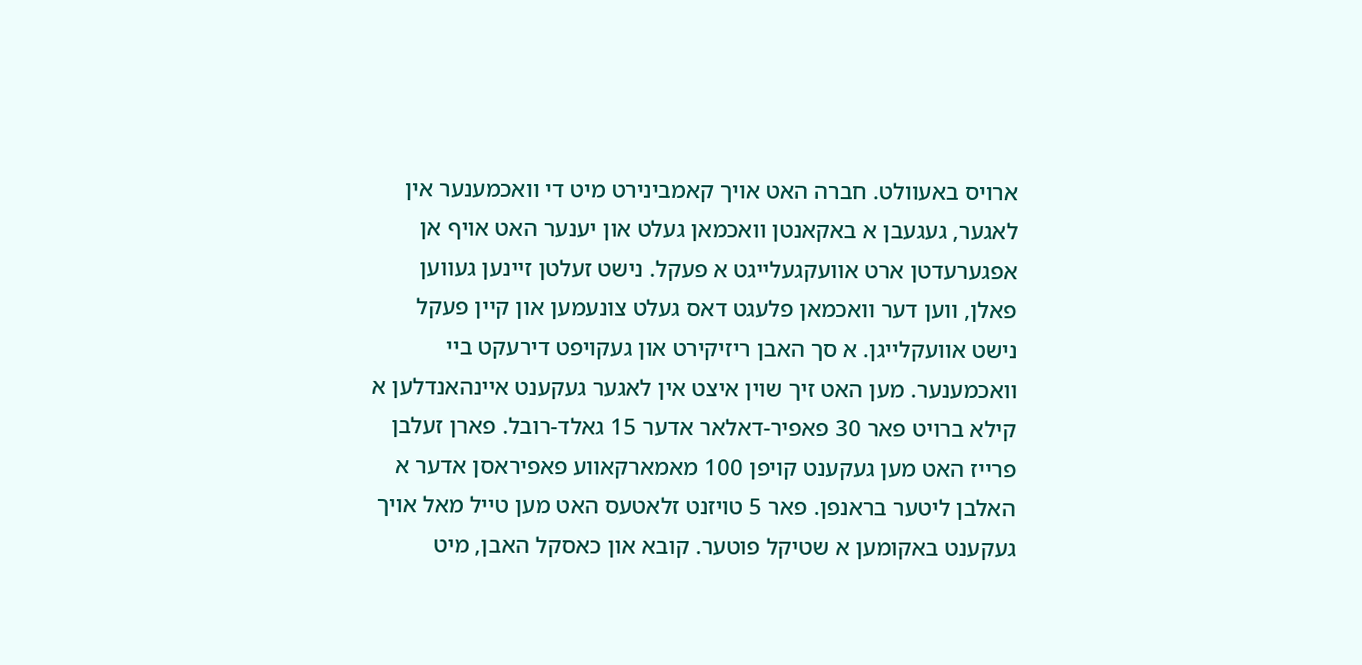ארויס באעוולט. חברה האט אויך קאמבינירט מיט די וואכמענער אין לאגער, געגעבן א באקאנטן וואכמאן געלט און יענער האט אויף אן אפגערעדטן ארט אוועקגעלייגט א פעקל. נישט זעלטן זיינען געווען פאלן, ווען דער וואכמאן פלעגט דאס געלט צונעמען און קיין פעקל נישט אוועקלייגן. א סך האבן ריזיקירט און געקויפט דירעקט ביי וואכמענער. מען האט זיך שוין איצט אין לאגער געקענט איינהאנדלען א קילא ברויט פאר 30 פאפיר-דאלאר אדער 15 גאלד-רובל. פארן זעלבן פרייז האט מען געקענט קויפן 100 מאמארקאווע פאפיראסן אדער א האלבן ליטער בראנפן. פאר 5 טויזנט זלאטעס האט מען טייל מאל אויך געקענט באקומען א שטיקל פוטער. קובא און כאסקל האבן, מיט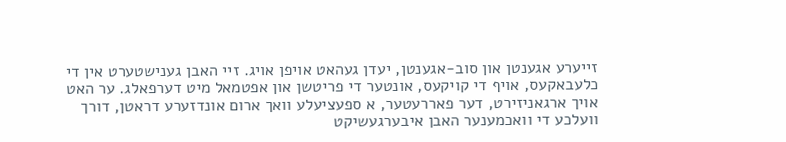זייערע אגענטן און סוב-אגענטן, יעדן געהאט אויפן אויג. זיי האבן גענישטערט אין די כלעבאקעס, אויף די קויקעס, אונטער די פריטשן און אפטמאל מיט דערפאלג. ער האט אויך ארגאניזירט, דער פאררעטער, א ספעציעלע וואך ארום אונדזערע דראטן, דורך וועלכע די וואכמענער האבן איבערגעשיקט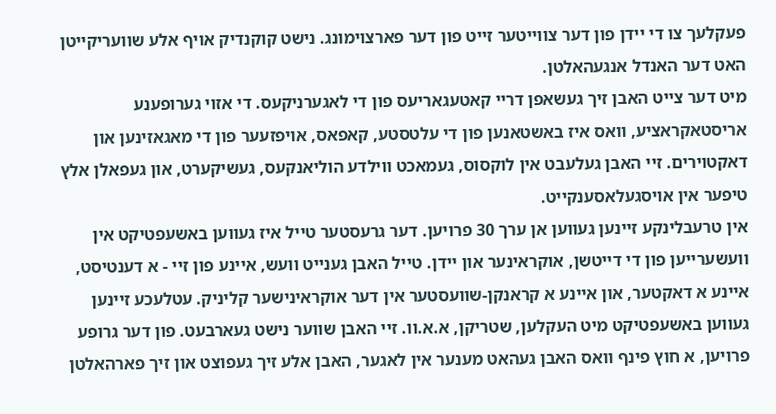פעקלעך צו די יידן פון דער צווייטער זייט פון דער פארצוימונג. נישט קוקנדיק אויף אלע שוועריקייטן האט דער האנדל אנגעהאלטן.
מיט דער צייט האבן זיך געשאפן דריי קאטעגאריעס פון די לאגערניקעס. די אזוי גערופענע אריסטאקראציע, וואס איז באשטאנען פון די עלטסטע, קאפאס, אויפזעער פון די מאגאזינען און דאקטוירים. זיי האבן געלעבט אין לוקסוס, געמאכט ווילדע הוליאנקעס, געשיקערט, און געפאלן אלץ טיפער אין אויסגעלאסענקייט.
אין טרעבלינקע זיינען געווען אן ערך 30 פרויען. דער גרעסטער טייל איז געווען באשעפטיקט אין וועשערייען פון די דייטשן, אוקראינער און יידן. טייל האבן גענייט וועש, איינע פון זיי - א דענטיסט, איינע א דאקטער, און איינע א קראנקן-שוועסטער אין דער אוקראינישער קליניק. עטלעכע זיינען געווען באשעפטיקט מיט העקלען, שטריקן, א.א.וו. זיי האבן שווער נישט געארבעט. פון דער גרופע פרויען, א חוץ פינף וואס האבן געהאט מענער אין לאגער, האבן אלע זיך געפוצט און זיך פארהאלטן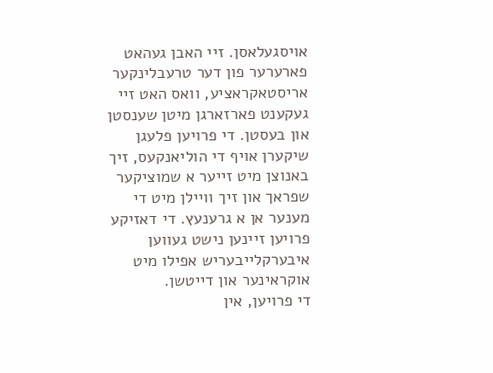אויסגעלאסן. זיי האבן געהאט פארערער פון דער טרעבלינקער אריסטאקראציע, וואס האט זיי געקענט פארזארגן מיטן שענסטן און בעסטן. די פרויען פלעגן שיקערן אויף די הוליאנקעס, זיך באנוצן מיט זייער א שמוציקער שפראך און זיך וויילן מיט די מענער אן א גרענעץ. די דאזיקע פרויען זיינען נישט געווען איבערקלייבעריש אפילו מיט אוקראינער און דייטשן.
די פרויען, אין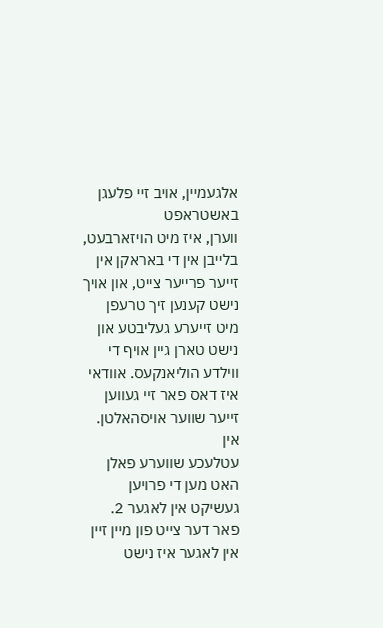אלגעמיין, אויב זיי פלעגן באשטראפט
ווערן, איז מיט הויזארבעט, בלייבן אין די באראקן אין זייער פרייער צייט, און אויך נישט קענען זיך טרעפן מיט זייערע געליבטע און נישט טארן גיין אויף די ווילדע הוליאנקעס. אוודאי איז דאס פאר זיי געווען זייער שווער אויסהאלטן. אין
עטלעכע שווערע פאלן האט מען די פרויען געשיקט אין לאגער 2. פאר דער צייט פון מיין זיין אין לאגער איז נישט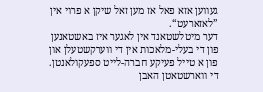געווען אזא פאל אז מען זאל שיקן א פרוי אין ”לאזארעט“.
דער מיטלשטאנד אין לאגער איז באשטאנען פון די בעלי-מלאכות אין די ווערקשטעלן און פון א טייל פעיקע חברה-לייט ספעקולאנטן. די ווארשטאטן האבן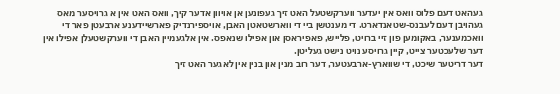געהאט דעם פלוס וואס אין יעדער ווערקשטעל האט זיך געפונען אן אויוון אדער קיך, וואס האט אין א גרויסער מאס געהויבן דעם לעבנס-שטאנדארט. די מענטשן ביי די ווארשטאטן האבן, אויספירנדיק פארשיידענע ארבעטן פאר די וואכמענער, באקומען פון זיי ברויט, פלייש, פאפיראסן און אפילו שנאפס. אין אלגעמיין האבן די ווערקשטעלן אפילו אין דער שלעכטער צייט, קיין גרויסע נויט נישט געליטן.
דער דריטער שיכט, די שווארץ-ארבעטער, דער רוב מנין און בנין אין לאגער האט זיך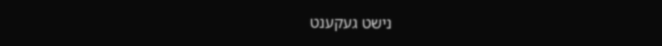נישט געקענט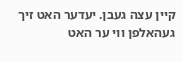קיין עצה געבן. יעדער האט זיך געהאלפן ווי ער האט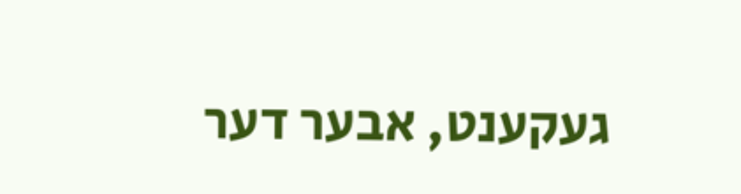געקענט, אבער דער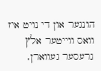הונגער און די נויט איז וואס ווייטער אלץ גרעסער געווארן.